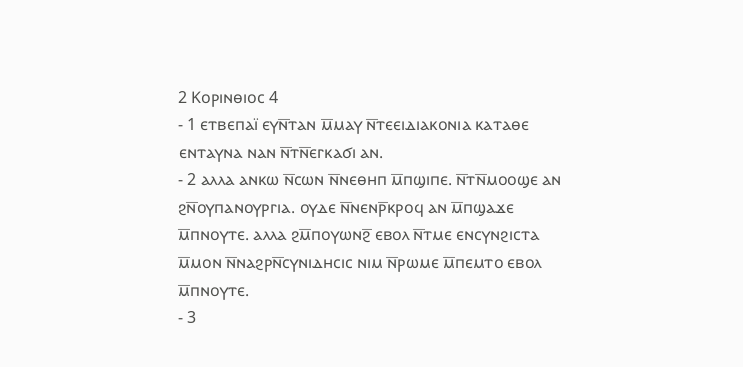2 Ⲕⲟⲣⲓⲛⲑⲓⲟⲥ 4
- 1 ⲉⲧⲃⲉⲡⲁⲓ̈ ⲉⲩⲛ̅ⲧⲁⲛ ⲙ̅ⲙⲁⲩ ⲛ̅ⲧⲉⲉⲓⲇⲓⲁⲕⲟⲛⲓⲁ ⲕⲁⲧⲁⲑⲉ ⲉⲛⲧⲁⲩⲛⲁ ⲛⲁⲛ ⲛ̅ⲧⲛ̅ⲉⲅⲕⲁϭⲓ ⲁⲛ.
- 2 ⲁⲗⲗⲁ ⲁⲛⲕⲱ ⲛ̅ⲥⲱⲛ ⲛ̅ⲛⲉⲑⲏⲡ ⲙ̅ⲡϣⲓⲡⲉ. ⲛ̅ⲧⲛ̅ⲙⲟⲟϣⲉ ⲁⲛ ϩⲛ̅ⲟⲩⲡⲁⲛⲟⲩⲣⲅⲓⲁ. ⲟⲩⲇⲉ ⲛ̅ⲛⲉⲛⲣ̅ⲕⲣⲟϥ ⲁⲛ ⲙ̅ⲡϣⲁϫⲉ ⲙ̅ⲡⲛⲟⲩⲧⲉ. ⲁⲗⲗⲁ ϩⲙ̅ⲡⲟⲩⲱⲛϩ̅ ⲉⲃⲟⲗ ⲛ̅ⲧⲙⲉ ⲉⲛⲥⲩⲛϩⲓⲥⲧⲁ ⲙ̅ⲙⲟⲛ ⲛ̅ⲛⲁϩⲣⲛ̅ⲥⲩⲛⲓⲇⲏⲥⲓⲥ ⲛⲓⲙ ⲛ̅ⲣⲱⲙⲉ ⲙ̅ⲡⲉⲙⲧⲟ ⲉⲃⲟⲗ ⲙ̅ⲡⲛⲟⲩⲧⲉ.
- 3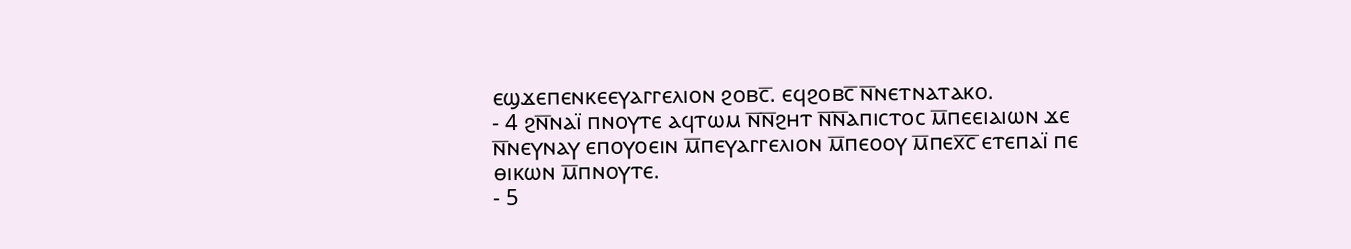ⲉϣϫⲉⲡⲉⲛⲕⲉⲉⲩⲁⲅⲅⲉⲗⲓⲟⲛ ϩⲟⲃⲥ̅. ⲉϥϩⲟⲃⲥ̅ ⲛ̅ⲛⲉⲧⲛⲁⲧⲁⲕⲟ.
- 4 ϩⲛ̅ⲛⲁⲓ̈ ⲡⲛⲟⲩⲧⲉ ⲁϥⲧⲱⲙ ⲛ̅ⲛ̅ϩⲏⲧ ⲛ̅ⲛ̅ⲁⲡⲓⲥⲧⲟⲥ ⲙ̅ⲡⲉⲉⲓⲁⲓⲱⲛ ϫⲉ ⲛ̅ⲛⲉⲩⲛⲁⲩ ⲉⲡⲟⲩⲟⲉⲓⲛ ⲙ̅ⲡⲉⲩⲁⲅⲅⲉⲗⲓⲟⲛ ⲙ̅ⲡⲉⲟⲟⲩ ⲙ̅ⲡⲉⲭ̅ⲥ̅ ⲉⲧⲉⲡⲁⲓ̈ ⲡⲉ ⲑⲓⲕⲱⲛ ⲙ̅ⲡⲛⲟⲩⲧⲉ.
- 5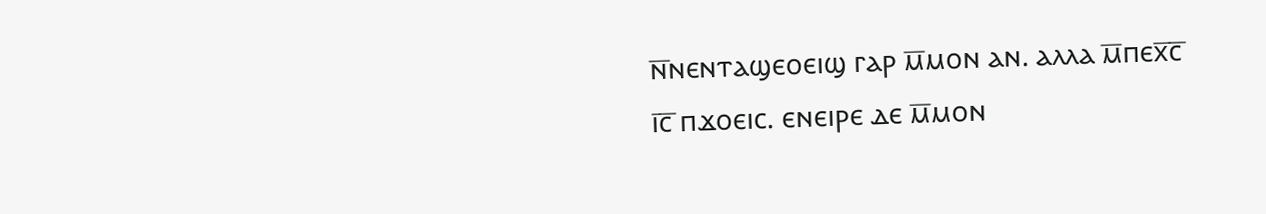ⲛ̅ⲛⲉⲛⲧⲁϣⲉⲟⲉⲓϣ ⲅⲁⲣ ⲙ̅ⲙⲟⲛ ⲁⲛ. ⲁⲗⲗⲁ ⲙ̅ⲡⲉⲭ̅ⲥ̅ ⲓ̅ⲥ̅ ⲡϫⲟⲉⲓⲥ. ⲉⲛⲉⲓⲣⲉ ⲇⲉ ⲙ̅ⲙⲟⲛ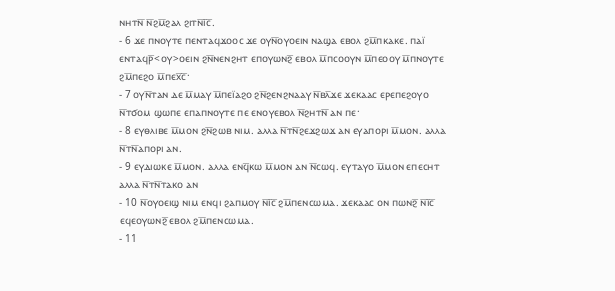ⲛⲏⲧⲛ̅ ⲛ̅ϩⲙ̅ϩⲁⲗ ϩⲓⲧⲛ̅ⲓ̅ⲥ̅.
- 6 ϫⲉ ⲡⲛⲟⲩⲧⲉ ⲡⲉⲛⲧⲁϥϫⲟⲟⲥ ϫⲉ ⲟⲩⲛ̅ⲟⲩⲟⲉⲓⲛ ⲛⲁϣⲁ ⲉⲃⲟⲗ ϩⲙ̅ⲡⲕⲁⲕⲉ. ⲡⲁⲓ̈ ⲉⲛⲧⲁϥⲣ̅<ⲟⲩ>ⲟⲉⲓⲛ ϩⲛ̅ⲛⲉⲛϩⲏⲧ ⲉⲡⲟⲩⲱⲛϩ̅ ⲉⲃⲟⲗ ⲙ̅ⲡⲥⲟⲟⲩⲛ ⲙ̅ⲡⲉⲟⲟⲩ ⲙ̅ⲡⲛⲟⲩⲧⲉ ϩⲙ̅ⲡⲉϩⲟ ⲙ̅ⲡⲉⲭ̅ⲥ̅·
- 7 ⲟⲩⲛ̅ⲧⲁⲛ ⲇⲉ ⲙ̅ⲙⲁⲩ ⲙ̅ⲡⲉⲓ̈ⲁϩⲟ ϩⲛ̅ϩⲉⲛϩⲛⲁⲁⲩ ⲛ̅ⲃⲗ̅ϫⲉ ϫⲉⲕⲁⲁⲥ ⲉⲣⲉⲡⲉϩⲟⲩⲟ ⲛ̅ⲧϭⲟⲙ ϣⲱⲡⲉ ⲉⲡⲁⲡⲛⲟⲩⲧⲉ ⲡⲉ ⲉⲛⲟⲩⲉⲃⲟⲗ ⲛ̅ϩⲏⲧⲛ̅ ⲁⲛ ⲡⲉ·
- 8 ⲉⲩⲑⲗⲓⲃⲉ ⲙ̅ⲙⲟⲛ ϩⲛ̅ϩⲱⲃ ⲛⲓⲙ. ⲁⲗⲗⲁ ⲛ̅ⲧⲛ̅ϩⲉϫϩⲱϫ ⲁⲛ ⲉⲩⲁⲡⲟⲣⲓ ⲙ̅ⲙⲟⲛ. ⲁⲗⲗⲁ ⲛ̅ⲧⲛ̅ⲁⲡⲟⲣⲓ ⲁⲛ.
- 9 ⲉⲩⲇⲓⲱⲕⲉ ⲙ̅ⲙⲟⲛ. ⲁⲗⲗⲁ ⲉⲛϥ̅ⲕⲱ ⲙ̅ⲙⲟⲛ ⲁⲛ ⲛ̅ⲥⲱϥ. ⲉⲩⲧⲁⲩⲟ ⲙ̅ⲙⲟⲛ ⲉⲡⲉⲥⲏⲧ ⲁⲗⲗⲁ ⲛ̅ⲧⲛ̅ⲧⲁⲕⲟ ⲁⲛ
- 10 ⲛ̅ⲟⲩⲟⲉⲓϣ ⲛⲓⲙ ⲉⲛϥⲓ ϩⲁⲡⲙⲟⲩ ⲛ̅ⲓ̅ⲥ̅ ϩⲙ̅ⲡⲉⲛⲥⲱⲙⲁ. ϫⲉⲕⲁⲁⲥ ⲟⲛ ⲡⲱⲛϩ̅ ⲛ̅ⲓ̅ⲥ̅ ⲉϥⲉⲟⲩⲱⲛϩ̅ ⲉⲃⲟⲗ ϩⲙ̅ⲡⲉⲛⲥⲱⲙⲁ.
- 11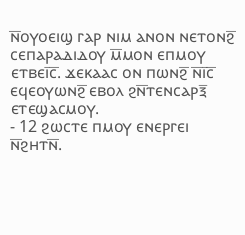ⲛ̅ⲟⲩⲟⲉⲓϣ ⲅⲁⲣ ⲛⲓⲙ ⲁⲛⲟⲛ ⲛⲉⲧⲟⲛϩ̅ ⲥⲉⲡⲁⲣⲁⲇⲓⲇⲟⲩ ⲙ̅ⲙⲟⲛ ⲉⲡⲙⲟⲩ ⲉⲧⲃⲉⲓ̅ⲥ̅. ϫⲉⲕⲁⲁⲥ ⲟⲛ ⲡⲱⲛϩ̅ ⲛ̅ⲓ̅ⲥ̅ ⲉϥⲉⲟⲩⲱⲛϩ̅ ⲉⲃⲟⲗ ϩⲛ̅ⲧⲉⲛⲥⲁⲣⲝ̅ ⲉⲧⲉϣⲁⲥⲙⲟⲩ.
- 12 ϩⲱⲥⲧⲉ ⲡⲙⲟⲩ ⲉⲛⲉⲣⲅⲉⲓ ⲛ̅ϩⲏⲧⲛ̅.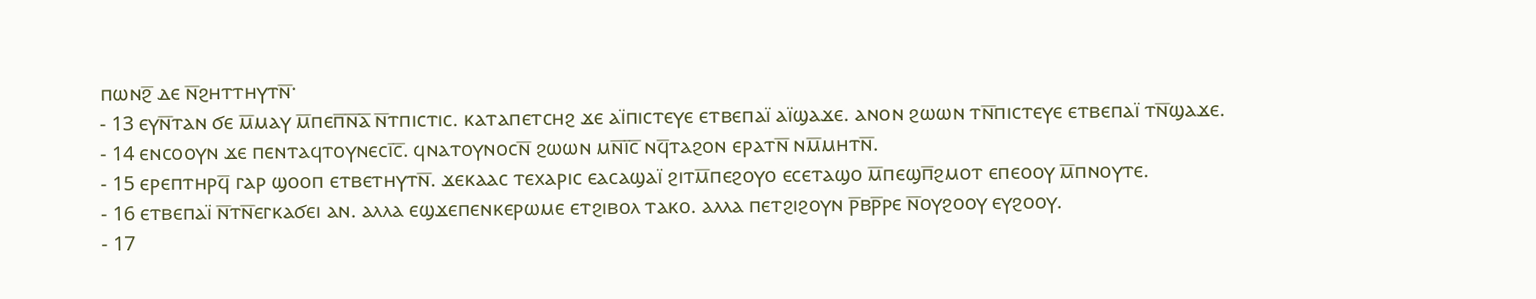ⲡⲱⲛϩ̅ ⲇⲉ ⲛ̅ϩⲏⲧⲧⲏⲩⲧⲛ̅·
- 13 ⲉⲩⲛ̅ⲧⲁⲛ ϭⲉ ⲙ̅ⲙⲁⲩ ⲙ̅ⲡⲉⲡ̅ⲛ̅ⲁ̅ ⲛ̅ⲧⲡⲓⲥⲧⲓⲥ. ⲕⲁⲧⲁⲡⲉⲧⲥⲏϩ ϫⲉ ⲁⲓ̈ⲡⲓⲥⲧⲉⲩⲉ ⲉⲧⲃⲉⲡⲁⲓ̈ ⲁⲓ̈ϣⲁϫⲉ. ⲁⲛⲟⲛ ϩⲱⲱⲛ ⲧⲛ̅ⲡⲓⲥⲧⲉⲩⲉ ⲉⲧⲃⲉⲡⲁⲓ̈ ⲧⲛ̅ϣⲁϫⲉ.
- 14 ⲉⲛⲥⲟⲟⲩⲛ ϫⲉ ⲡⲉⲛⲧⲁϥⲧⲟⲩⲛⲉⲥⲓ̅ⲥ̅. ϥⲛⲁⲧⲟⲩⲛⲟⲥⲛ̅ ϩⲱⲱⲛ ⲙⲛ̅ⲓ̅ⲥ̅ ⲛϥ̅ⲧⲁϩⲟⲛ ⲉⲣⲁⲧⲛ̅ ⲛⲙ̅ⲙⲏⲧⲛ̅.
- 15 ⲉⲣⲉⲡⲧⲏⲣϥ̅ ⲅⲁⲣ ϣⲟⲟⲡ ⲉⲧⲃⲉⲧⲏⲩⲧⲛ̅. ϫⲉⲕⲁⲁⲥ ⲧⲉⲭⲁⲣⲓⲥ ⲉⲁⲥⲁϣⲁⲓ̈ ϩⲓⲧⲙ̅ⲡⲉϩⲟⲩⲟ ⲉⲥⲉⲧⲁϣⲟ ⲙ̅ⲡⲉϣⲡ̅ϩⲙⲟⲧ ⲉⲡⲉⲟⲟⲩ ⲙ̅ⲡⲛⲟⲩⲧⲉ.
- 16 ⲉⲧⲃⲉⲡⲁⲓ̈ ⲛ̅ⲧⲛ̅ⲉⲅⲕⲁϭⲉⲓ ⲁⲛ. ⲁⲗⲗⲁ ⲉϣϫⲉⲡⲉⲛⲕⲉⲣⲱⲙⲉ ⲉⲧϩⲓⲃⲟⲗ ⲧⲁⲕⲟ. ⲁⲗⲗⲁ ⲡⲉⲧϩⲓϩⲟⲩⲛ ⲣ̅ⲃⲣ̅ⲣⲉ ⲛ̅ⲟⲩϩⲟⲟⲩ ⲉⲩϩⲟⲟⲩ.
- 17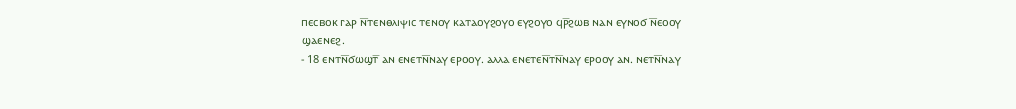ⲡⲉⲥⲃⲟⲕ ⲅⲁⲣ ⲛ̅ⲧⲉⲛⲑⲗⲓⲯⲓⲥ ⲧⲉⲛⲟⲩ ⲕⲁⲧⲁⲟⲩϩⲟⲩⲟ ⲉⲩϩⲟⲩⲟ ϥⲣ̅ϩⲱⲃ ⲛⲁⲛ ⲉⲩⲛⲟϭ ⲛ̅ⲉⲟⲟⲩ ϣⲁⲉⲛⲉϩ.
- 18 ⲉⲛⲧⲛ̅ϭⲱϣⲧ̅ ⲁⲛ ⲉⲛⲉⲧⲛ̅ⲛⲁⲩ ⲉⲣⲟⲟⲩ. ⲁⲗⲗⲁ ⲉⲛⲉⲧⲉⲛ̅ⲧⲛ̅ⲛⲁⲩ ⲉⲣⲟⲟⲩ ⲁⲛ. ⲛⲉⲧⲛ̅ⲛⲁⲩ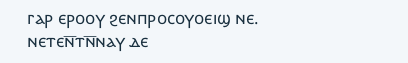ⲅⲁⲣ ⲉⲣⲟⲟⲩ ϩⲉⲛⲡⲣⲟⲥⲟⲩⲟⲉⲓϣ ⲛⲉ. ⲛⲉⲧⲉⲛ̅ⲧⲛ̅ⲛⲁⲩ ⲇⲉ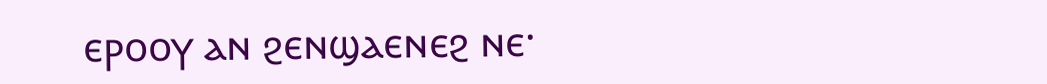ⲉⲣⲟⲟⲩ ⲁⲛ ϩⲉⲛϣⲁⲉⲛⲉϩ ⲛⲉ·